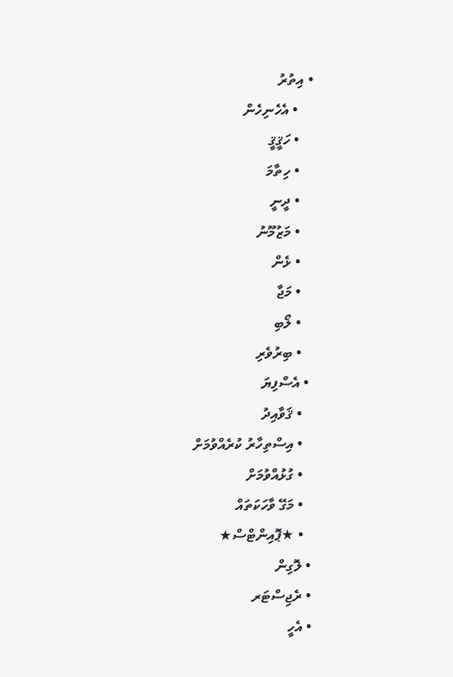• އިތުރު
    • އެހެނިހެން
    • ހަޤީޤީ
    • ހިތާމަ
    • ދީނީ
    • މަޒުމޫނު
    • ޅެން
    • މަޖާ
    • ލޯބި
    • ބިރުވެރި
  • އެސްފިޔަ
    • ޤަވާއިދު
    • އިސްތިހާރު ކުރެއްވުމަށް
    • ގުޅުއްވުމަށް
    • މަގޭ ވާހަކަތައް
    • ★ޕޮއިންޓްސް★
  • ލޮގިން
  • ރެޖިސްޓަރ
  • އެހީ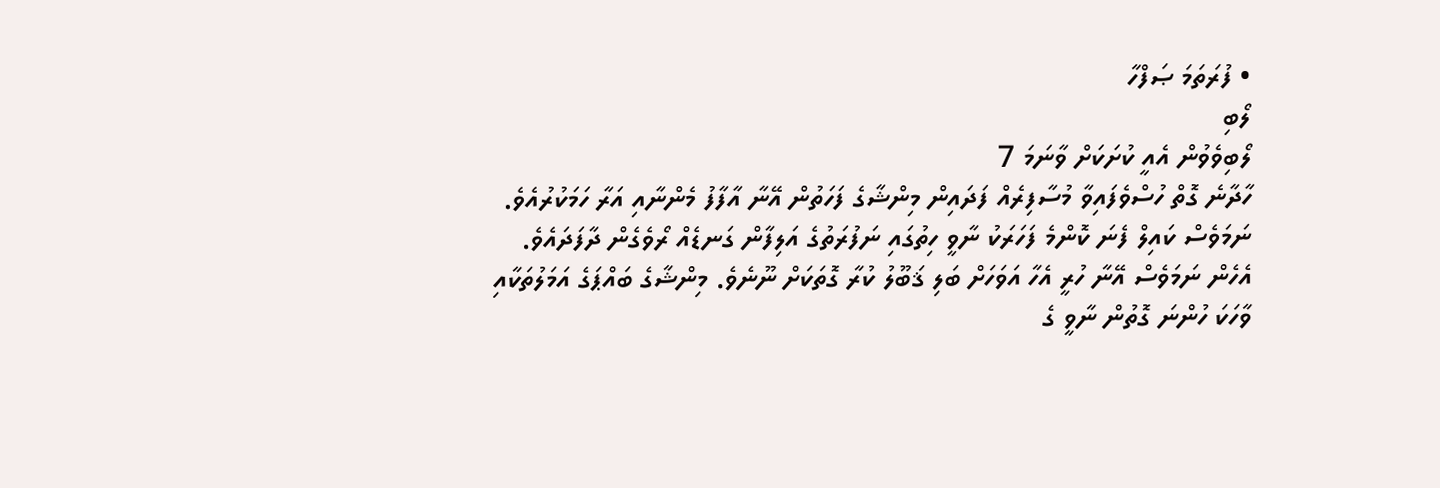• ފުރަތަމަ ޞަފްހާ
ލޯބި
ލޯބިވެވުން އެއީ ކުށަކަށް ވާނަމަ 7
ހާދާނެ ގޮތް ހުސްވެފައިވާ މުސާފިރެއް ފަދައިން މިންޝާގެ ފަހަތުން އޭނާ އާފާފު މެންނާއި އަރާ ހަމަކުރުއެވެ. ނަމަވެސް ކައިލް ފެނަ ކޮންމެ ފަހަރަކު ނާވީ ހިތުގައި ނަފުރަތުގެ އަލިފާން ގަނޑެއް ރޯވެގެން ދާފަދައެވެ. އެހެން ނަމަވެސް އޭނާ ހުރީ އެހާ އަވަހަށް ބަލި ޤަބޫލު ކުރާ ގޮތަކަށް ނޫނެވެ. މިންޝާގެ ބައްޕަގެ އަމަލުތަކާއި ވާހަކަ ހުންނަ ގޮތުން ނާވީ ގެ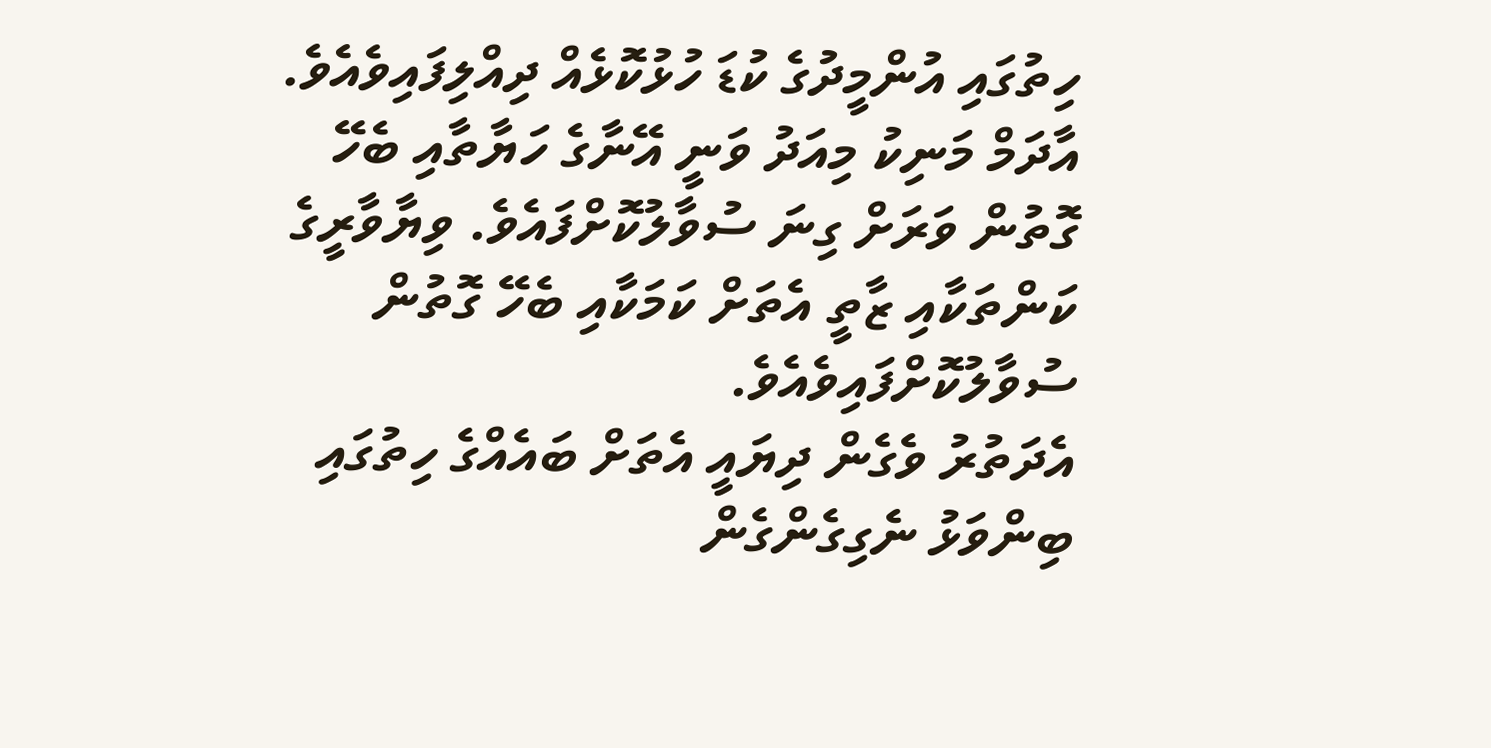ހިތުގައި އުންމީދުގެ ކުޑަ ހުޅުކޮޅެއް ދިއްލިފައިވެއެވެ. އާދަމް މަނިކު މިއަދު ވަނީ އޭނާގެ ހަޔާތާއި ބެހޭ ގޮތުން ވަރަށް ގިނަ ސުވާލުކޮށްފައެވެ. ވިޔާވާރީގެ ކަންތަކާއި ޒާތީ އެތަށް ކަމަކާއި ބެހޭ ގޮތުން ސުވާލުކޮށްފައިވެއެވެ.
އެދަތުރު ވެގެން ދިޔައީ އެތަށް ބައެއްގެ ހިތުގައި ބިންވަޅު ނެގިގެންގެން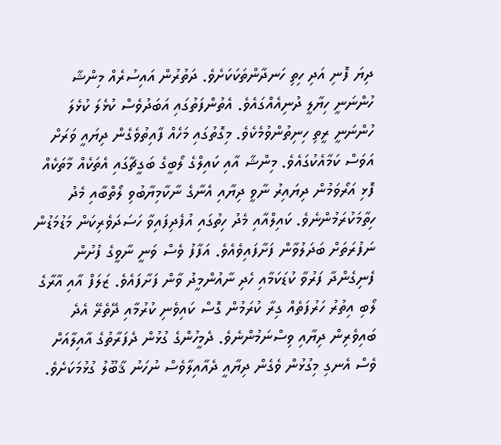ދިޔަ ފޮނި އަދި ހިތި ހަނދާންތަކަކަށެވެ. ދަތުރުން އައިސުރެއް މިންޝާ ހުންނަނީ ހިޔާލީ ދުނިއެއްގައެވެ. އެތުންފަތުގައި އަބަދުވެސް ކުޅެލަ ކުޅެލަ ހުންނަނީ ރީތި ހިނިތުންވުމެކެވެ. މިގޮތުގައި މަހެއް ފާއިތުވެގެން ދިޔައީ ވަރަށް އަވަސް ކަމާއެކުގައެވެ. މިންޝާ އާއި ކައިލްގެ ލޯބީގެ ބަގީޗާގައި އެތަކެއް މާތަކެއް ފޮޅި އަރޯވަމުން ދިޔައިރު ނާވީ ދިޔާއި އެނާގެ ނާކާމިޔާބުވި ލޯތްބާއި މެދު ހިތާމަކުރަމުންނެވެ. ކައިލްއާއި މެދު ހިތުގައި އުފެދިފައިވާ ހަސަދަވެރިކަން މަޑުމަޑުން ނަފުރަތަށް ބަދަލުވާން ފަށާފައިވެއެވެ. އަފާފު ވެސް ވަނީ ނާވީގެ ފުށުން ފެނިގެންދާ ފަރުވާ ކުޑަކަމާއި ހެދި ނާއުންމީދު ވާން ފަށާފައެވެ. ޒަލަފް އާއި އާރާގެ ލޯބި އިތުރު ހަރުފަތެއް ގިރާ ކުރަމުން ގޮސް ކައިވެނި ކުރުމާއި ދޭތެރޭ އެދެ ބައިވެރިން ދިޔާއި ވިސްނަމުންނެވެ. ދެމީހުންގެ ގުޅުން ދެފަރާތުގެ އާއިލާއަށް ވެސް އެނގި މިގުޅުން ވެގެން ދިޔާއީ ދެއާއިލާވެސް ނުހަނު ޤާބޫލު ގުޅުމަކަށެވެ.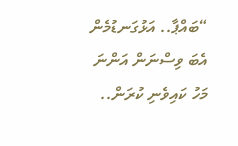“ބައްޕާ.. އަޅުގަނޑުމެން އެބަ ވިސްނަން އަންނަ މަހު ކައިވެނި ކުރަން..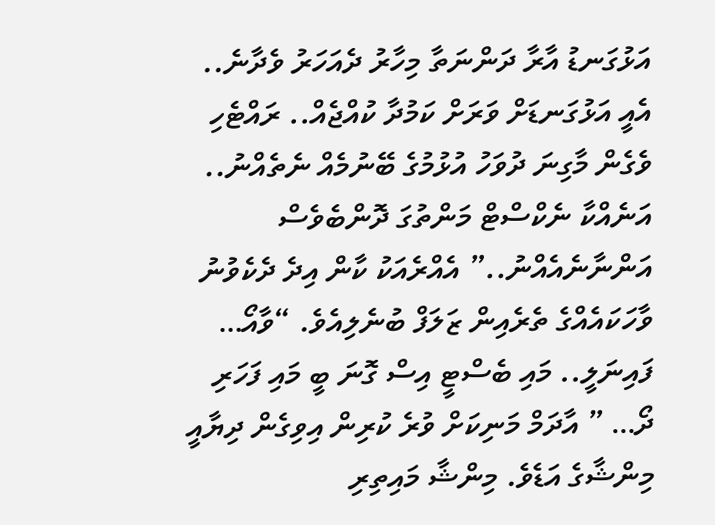އަޅުގަނޑު އާރާ ދަންނަތާ މިހާރު ދެއަހަރު ވެދާނެ.. އެއީ އަޅުގަނޑަށް ވަރަށް ކަމުދާ ކުއްޖެއް.. ރައްޓެހި ވެގެން މާގިނަ ދުވަހު އުޅުމުގެ ބޭނުމެއް ނެތެއްނު.. އަނެއްކާ ނެކްސްޓް މަންތުގަ ދޮންބެވެސް އަންނާނެއެއްނު..” އެއްރެއަކު ކާން އިދެ ދެކެވުނު ވާހަކައެއްގެ ތެރެއިން ޒަލަފް ބުނެލިއެވެ. “ވާއޯ… ފައިނަލީ.. މައި ބެސްޓީ އިސް ގޮނަ ބީ މައި ފަހަރި ދޯ… ” އާދަމް މަނިކަށް ވުރެ ކުރިން އިވިގެން ދިޔާއީ މިންޝާގެ އަޑެވެ. މިންޝާ މައިތިރި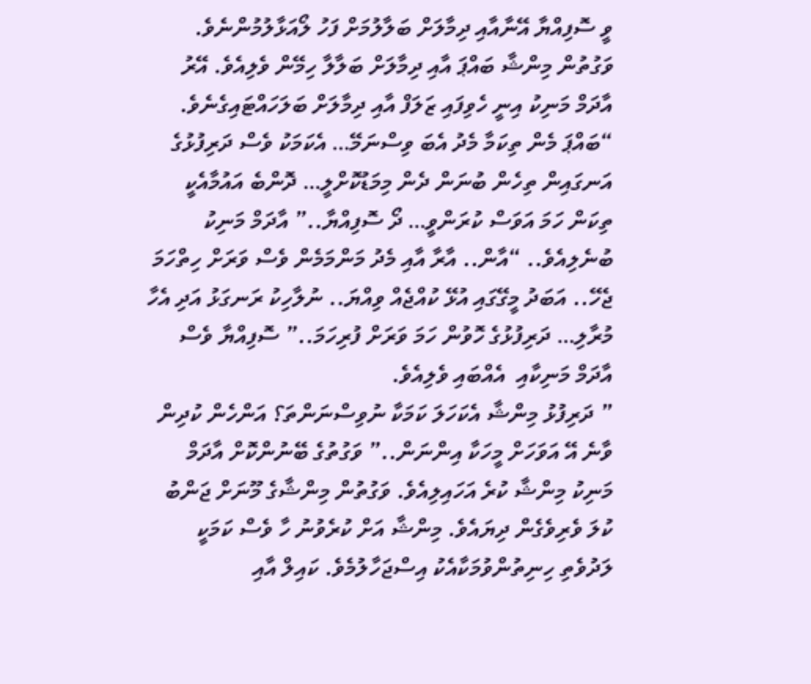ވީ ސޮފިއްޔާ އޭނާއާއި ދިމާލަށް ބަލާލުމަށް ފަހު ލޯއަޅާލުމުންނެވެ. ވަގުތުން މިންޝާ ބައްޕަ އާއި ދިމާލަށް ބަލާލާ ހިމޭން ވެލިއެވެ. އޭރު އާދަމް މަނިކު އިނީ ހެވިފައި ޒަލަފް އާއި ދިމާލަށް ބަލަހައްޓައިގެނެވެ. “ބައްޕަ މެން ތިކަމާ މެދު އެބަ ވިސްނަމޭ… އެކަމަކު ވެސް ދަރިފުޅުގެ އަނގައިން ތިހެން ބުނަން ދެން މިމަޑުކޮށްލީ… ދޮންބެ އައުމާއެކީ ތިކަން ހަމަ އަވަސް ކުރަންވީ… ދޯ ސޮފިއްޔާ..” އާދަމް މަނިކު ބުނެލިއެވެ.. “އާން.. އާރާ އާއި މެދު މަންމަމެން ވެސް ވަރަށް ހިތްހަމަ ޖެހޭ.. އަބަދު މީގޭގައި އުޅޭ ކުއްޖެއް ވިއްޔަ.. ނުލާހިކު ރަނގަޅު އަދި އެހާ މުރާލި… ދަރިފުޅުގެ ހޮވުން ހަމަ ވަރަށް ފުރިހަމަ..” ސޮފިއްޔާ ވެސް އާދަމް މަނިކާއި  އެއްބައި ވެލިއެވެ.
” ދަރިފުޅު މިންޝާ އެކަހަލަ ކަމަކާ ނުވިސްނަންތަ؟ އަންހެން ކުދިން ވާނެ އޭ އަވަހަށް މީހަކާ އިންނަން..” ވަގުތުގެ ބޭނުންކޮށް އާދަމް މަނިކު މިންޝާ ކުރެ އަހައިލިއެވެ. ވަގުތުން މިންޝާގެ މޫނަށް ޖަންބު ކުލަ ވެރިވެގެން ދިޔައެވެ. މިންޝާ އަށް ކުރެވުނު ހާ ވެސް ކަމަކީ ލަދުވެތި ހިނިތުންވުމަކާއެކު އިސްޖަހާލުމެވެ. ކައިލް އާއި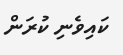ކައިވެނި ކުރަން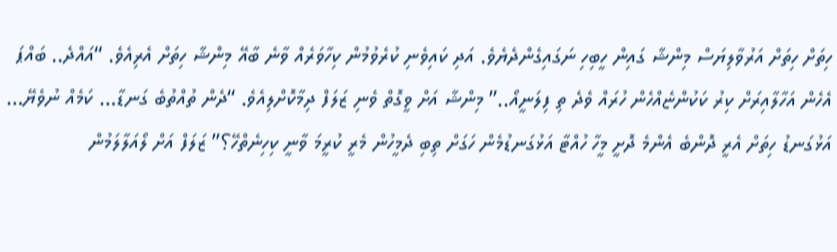ހިތަށް ހިތަށް އަރުވާލިޔަސް މިންޝާ ގައިން ހީބިހި ނަގައިގެންދެޔެވެ. އަދި ކައިވެނި ކުރެވުމުން ކިހާވަރެއް ވާނެ ބާއޭ މިންޝާ ހިތަށް އެރިއެވެ. “އައްދެ.. ބައްޕަ އެހެން އަހާލާއިރަށް ކިރު ކަކުންޏެއްހެން ހުރައް ވެދެ ތި ފިލަނީއޯ..” މިންޝާ އަށް ވީގޮތް ވެނި ޒަލަފް ދިމާކޮށްލިއެވެ. “ދެން ތުއްތުބެ ގަނޑާ… ކަމެއް ނުވެޔޭ… އަޅުގަނޑު ހިތަށް އެރީ ދޮންބެ އެންމެ ދޮށީ މީހާ ހުއްޓާ އަޅުގަނޑުމެން ހަގަށް ތިބި ދެމީހުން މެރީ ކުރީމަ ވާނީ ކިހިނެތްހޭ؟” ޒަލަފް އަށް ލޯއަލާލަމުން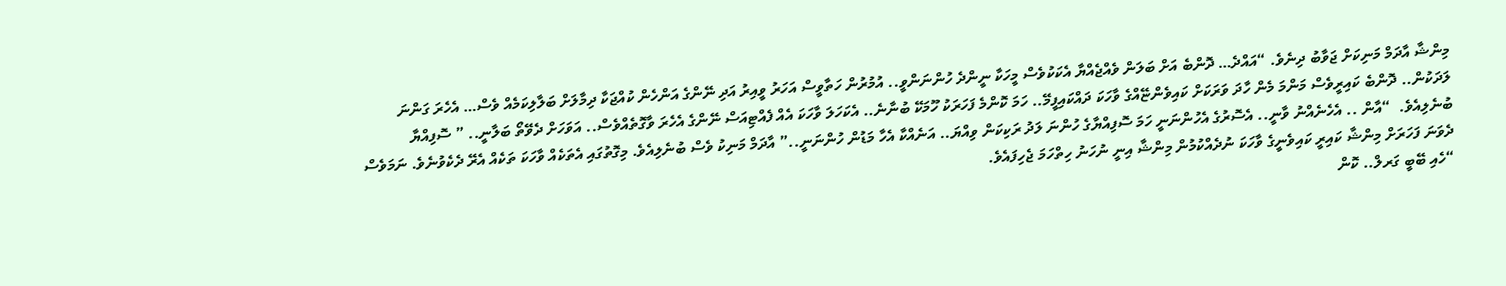މިންޝާ އާދަމް މަނިކަށް ޖަވާބު ދިނެވެ. “އައްދެ… ދޮންބެ އަށް ބަލަން ވެއްޖެއްޔާ އެކަކުވެސް މީހަކާ ނީންދެ ހުންނަންވީ.. އުމުރުން ހަތާވީސް އަހަރު ވީއިރު އަދި ނޭންގެ އަންހެން ކުއްޖަކާ ދިމާލަށް ބަލާލިކަމެއް ވެސް… އެހެރަ ގަންނަ ލަދަކުން.. ދޮންބެ ކައިރީވެސް މަންމަ މެން ހާދަ ވަރަކަށް ކައިވެންޏޭއްގެ ވާހަކަ ދައްކައިފީމޭ.. ހަމަ ކޮންމެ ފަހަރަކު ހޫމަކޭ ބުނާނެ.. އެކަހަލަ ވާހަކަ އެއް ފެއްޓިއަސް ނޭންގެ އެހެރަ ވާގޮތެއްވެސް.. އަވަހަށް ދެވޭތޯ ބަލާނީ.. ” ސޮފިއްޔާ ބުނެލިއެވެ.  “އާން .. އެހެނެއްނު ވާނީ.. އެސޮރުގެ އެހުންނަނީ ހަމަ ސޮފިއްޔާގެ ހުންނަ ލަދު ރަކިކަން ވިއްޔަ.. އަނެއްކާ އެހާ މަޑުން ހުންނަނީ..” އާދަމް މަނިކު ވެސް ބުނެލިއެވެ. މިގޮތުގައި އެތަކެއް ވާހަކަ ތަކެއް އެރޭ ދެކެވުނެވެ. ނަމަވެސް ދެވަނަ ފަހަރަށް މިންޝާ ކައިރީ ކައިވެނީގެ ވާހަކަ ނުދެއްކުމުން މިންޝާ އިނީ ނުހަނު ހިތްހަމަ ޖެހިފައެވެ.
“ހެއި ބޭބީ ގަރލް.. ކޮން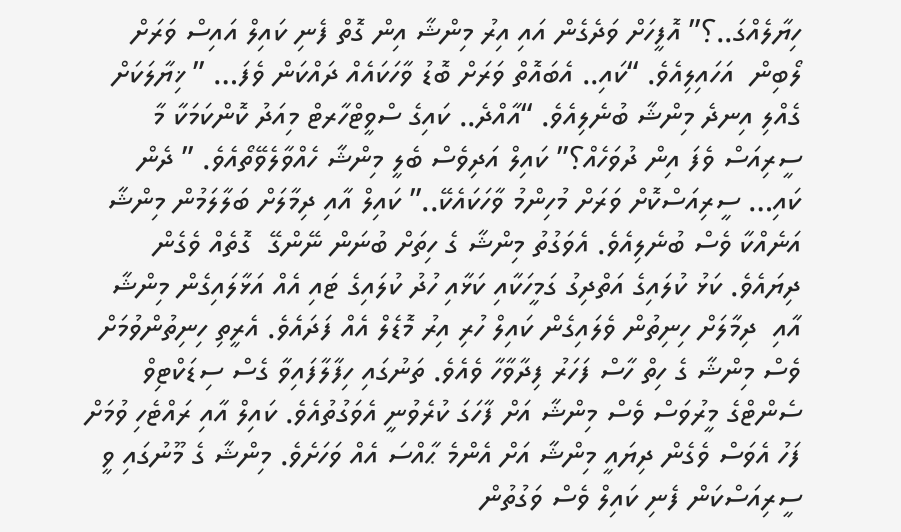ހިޔާލެއްގަ..؟” އޮފީހަށް ވަދެގެން އައި އިރު މިންޝާ އިން ގޮތް ފެނި ކައިލް އައިސް ވަރަށް ލޯބިން  އަހައިލިއެވެ. “ކައި.. އެބައޮތް ވަރަށް ބޮޑު ވާހަކައެއް ދައްކަން ވެފަ… ” ޚިޔާލަކަށް ގެއްލި އިނދެ މިންޝާ ބުނެލިއެވެ. “އާއްދެ.. ކައިގެ ސްވީޓްހާރޓް މިއަދު ކޮންކަމަކާ މާ ސީރިއަސް ވެފަ އިން ދުވަހެއް؟” ކައިލް އަދިވެސް ބެލީ މިންޝާ ހެއްވާލެވޭތޯއެވެ. ” ދެން ކައި… ސީރިއަސްކޮށް ވަރަށް މުހިންމު ވާހަކައެކޭ..” ކައިލް އާއި ދިމާލަށް ބަލާލަމުން މިންޝާ އަނެއްކާ ވެސް ބުނެލިއެވެ. އެވަގުތު މިންޝާ ގެ ހިތަށް ބުނަން ނޭންގޭ  ގޮތެއް ވެގެން ދިޔައެވެ. ކަޅު ކުލައިގެ އަތްދިގު ގަމީހަކާއި ކަޅާއި ހުދު ކުލައިގެ ޓައި އެއް އަޅާލައިގެން މިންޝާ އާއި  ދިމާލަށް ހިނިތުން ވެލައިގެން ކައިލް ހުރި އިރު މޮޑެލް އެއް ފަދައެވެ. އެރީތި ހިނިތުންވުމަށް ވެސް މިންޝާ ގެ ހިތް ހާސް ފަހަރު ފިދާވާހާ ވެއެވެ. ތަނުގައި ހިފާލާފައިވާ ގެސް ސިޑަކްޓިވް ސެންޓްގެ މީރުވަސް ވެސް މިންޝާ އަށް ފާހަގަ ކުރެވުނީ އެވަގުތުއެވެ. ކައިލް އާއި ރައްޓެހި ވުމަށް ފަހު އެވަސް ވެގެން ދިޔައީ މިންޝާ އަށް އެންމެ ޙާއްސަ އެއް ވަހަށެވެ. މިންޝާ ގެ މޫނުގައި ވީ ސީރިއަސްކަން ފެނި ކައިލް ވެސް ވަގުތުން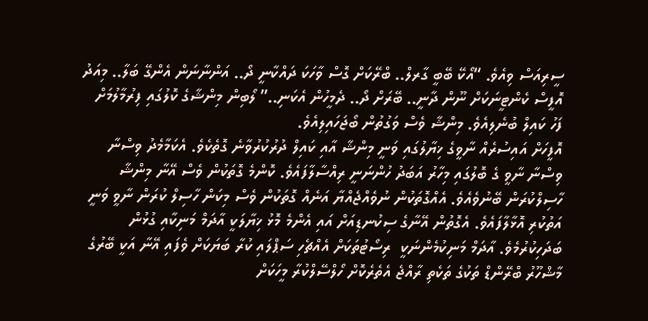ސީރިއަސް ވިއެވެ. “އޯކޭ ބޭބީ ގާރލް.. ބްރޭކަށް ގޮސް ވާހަކަ ދައްކާނީ ދޯ.. އަންނާނަން އެންގޭ ބަލާ.. މިއަދު އޮފީސް ކެންޓީނަކަށް ނޫން ދާނީ.. ބޭރަށް ދޯ.. ދެމީހުން އެކަނި..” ލޯބިން މިންޝާގެ ކޮލުގައި ފިރުމާލުމަށް ފަހު ކައިލް ބުނެލިއެވެ. މިންޝާ ވެސް ވަގުތުން ބޯޖަހައިލިއެވެ.
އޮފީހަށް އައިސުރެއް ނާވީގެ ޚިޔާލުގައި ވަނީ މިންޝާ އާއި ކައިލް ދުރުކުރުވާނެ ގޮތެކެވެ. އެކަމާމެދު ވިސްނާ ވިސްނާ ނާވީ ގެ ބޮލުގައި މިހާރު އަބަދު ހުންނަނީ ރިއްސާލާފައެވެ. ކޮންމެ ގޮތަކުން ވެސް އޭނާ މިންޝާ ހާސިލްކުރަން ބޭނުވެއެވެ. އެއްގޮތަކުން ނުވެއްޖެއްޔާ އަނެއް ގޮތަކުން ވެސް މިކަން ހާސިލް ކުރަން ނާވީ ވަނީ އަތުކުރި އޮޅާލާފައެވެ. އެގޮތުން އޭނާގެ ސިކުނޑިއަށް އައި އެންމެ މޮޅު ޚިޔާލަކީ އާދަމް މަނިކާއި ގުޅުން ބަދަހިކުރުމެވެ. އާދަމް މަނިކުމެންނަކީ  ރިސޯޓުތަކަށް އެއްޗެހި ސަޕްލައި ކުރާ ބަޔަކަށް ވެފައި އޭނާ އަކީ ބޭރުގެ މާޝްހޫރު ބްރޭންޑް ތަކުގެ ތަކެތި ރާއްޖެ އެތެރެކޮށް ހޯލްސޭލްކުރާ މީހަކަށް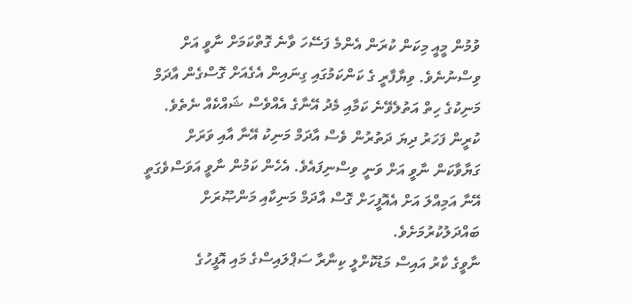ވުމުން މީއީ މިކަން ކުރަން އެންމެ ފަސޭހަ ވާނެ ގޮތްކަމަށް ނާވީ އަށް ވިސްނުނެވެ. ވިޔާފާރީ ގެ ކަންކަމުގައި ގިނައިން އެގެއަށް ގޮސްގެން އާދަމް މަނިކުގެ ހިތް އަތުލެވޭނެ ކަމާއި މެދު އޭނާގެ އެއްވެސް ޝައްކެއް ނެތެވެ. ކުރީން ފަހަރު ދިޔަ ދަތުރުން ވެސް އާދަމް މަނިކު އޭނާ އާއި ވަރަށް ގަޔާވާކަން ނާވީ އަށް ވަނީ ވިސްނިފައެވެ. އެހެން ކަމުން ނާވީ އަވަސްވެގަތީ އޭނާ އަމިއްލަ އަށް އެއޮފީހަށް ގޮސް އާދަމް މަނިކާއި މަންޞޫރަށް ބައްދަލުކުރުމަށެވެ.
ނާވީގެ ކާރު އައިސް މަޑުކޮށްލީ ކިނާރާ ސަޕްލައިސްގެ މައި އޮފީހުގެ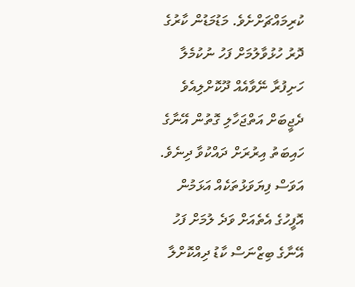ކުރިމައްޗަށްށެވެ. މަޑުމަޑުން ކާރުގެ ދޮރު ހުޅުވާލުމަށް ފަހު ނުކުމެލާ ހަށިފުރާ ނޭވާއެއް ދޫކޮށްލިއެވެ  ދެޖީބަށް އަތްޖަހާލި ގޮތުން އޭނާގެ ހައިބަތު އިރުރަށް ދައްކުވާ ދިނެވެ. އަވަސް ފިޔަވަޅުތަކެއް އަޅަމުން  އޮފީހުގެ އެތެއަށް ވަދެ ލުމަށް ފަހު އޭނާގެ ބިޒްނަސް ކާޑު ދިއްކޮށްލާ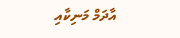އާދަމް މަނިކާއި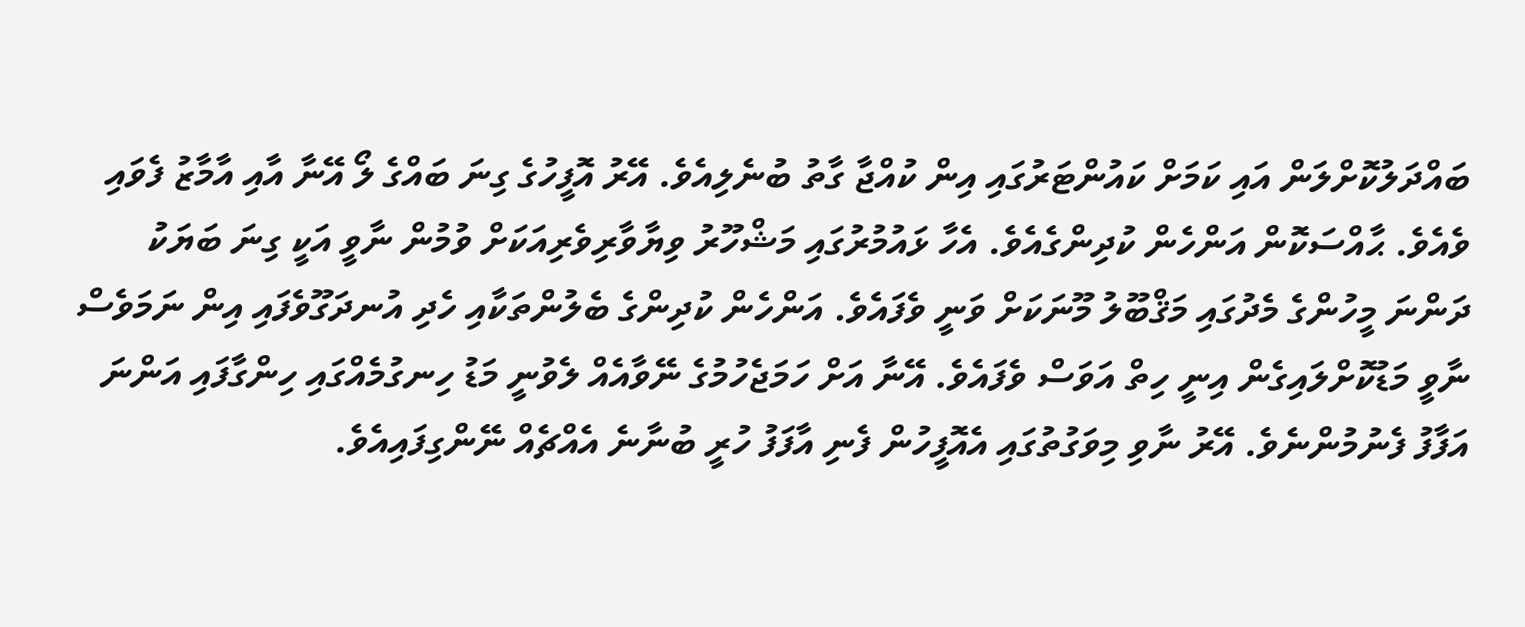ބައްދަލުކޮށްލަން އައި ކަމަށް ކައުންޓަރުގައި އިން ކުއްޖާ ގާތު ބުނެލިއެވެ. އޭރު އޮފީހުގެ ގިނަ ބައްގެ ލޯ އޭނާ އާއި އާމާޒު ފެވައި ވެއެވެ. ޙާއްސަކޮން އަންހެން ކުދިންގެއެވެ. އެހާ ޅައުމުރުގައި މަޝްހޫރު ވިޔާވާރިވެރިއަކަށް ވުމުން ނާވީ އަކީ ގިނަ ބަޔަކު ދަންނަ މީހުންގެ މެދުގައި މަޤްބޫލު މޫނަކަށް ވަނީ ވެފައެވެ. އަންހެން ކުދިންގެ ބެލުންތަކާއި ހެދި އުނދަގޫވެފައި އިން ނަމަވެސް ނާވީ މަޑުކޮށްލައިގެން އިނީ ހިތް އަވަސް ވެފައެވެ. އޭނާ އަށް ހަމަޖެހުމުގެ ނޭވާއެއް ލެވުނީ މަޑު ހިނގުމެއްގައި ހިންގާފައި އަންނަ  އަފާފު ފެނުމުންނެވެ. އޭރު ނާވި މިވަގުތުގައި އެއޮފީހުން ފެނި އާފަފު ހުރީ ބުނާނެ އެއްޗެއް ނޭންގިފައިއެވެ.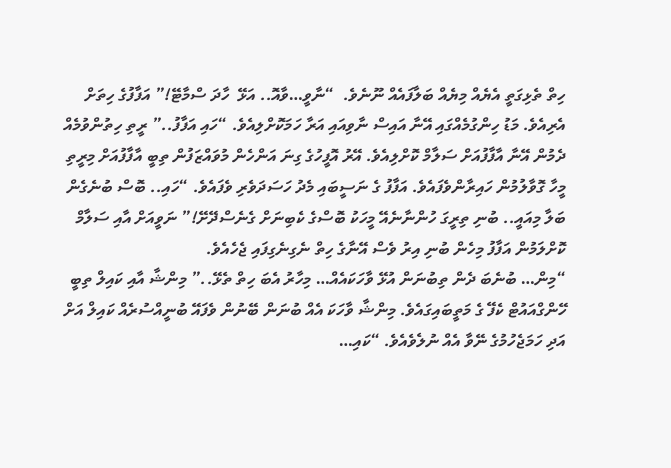ހިތް ތެޅިގަތީ އެޔެއް މިޔެއް ބަލާފައެއް ނޫނެވެ.  “ނާވީ…ވާއޮ.. އަޅޭ  ހާދަ ސްމާޓޭ!” އަފާފުގެ ހިތަށް އެރިއެވެ. މަޑު ހިންގުމެއްގައި އޭނާ އައިސް ނާވިއައި އަރާ ހަމަކޮށްލިއެވެ. “ހައި އަފާފު..” ރީތި ހިތުންވުމެއް ދެމުން އޭނާ އާފާފުއަށް ސަލާމް ކޮށްލިއެވެ. އޭރު އޮފީހުގެ ގިނަ އަންހެން މުވައްޒަފުން ތިބީ އާފާފުއަށް މިރީތި މީހާ ގޮވާލުމުން ހައިރާންވެފައެވެ. އަފާފު ގެ ނަސީބައި މެދު ހަސަދަވެރި ވެފައެވެ. “ހައި.. ބޮސް ބުނެގެން ބަލާ މިއައީ.. ބުނި ތިރީގަ ހުންނާނެއޭ މީހަކު ބޮސްގެ ކެބިނަށް ގެނެސްދޭށޭ!” ނަވީއަށް އާއި ސަލާމް ކޮށްލަމުން އަފާފު މިހެން ބުނި އިރު ވެސް އޭނާގެ ހިތް ނެގިނެގިފައި ޖެހެއެވެ.
“މިން… ބުނެބަ ދެން ތިބުނަން އުޅޭ ވާހަކައެއް… މިހާރު އެބަ ހިތް ތެޅޭ..” މިންޝާ އާއި ކައިލް ތިބީ ހޭންގްއައުޓް ކެފޭ ގެ މަތީބައިގައެވެ. މިންޝާ ވާހަކަ އެއް ބުނަން ބޭނުން ވެފައޭ ބުނީއްސުރެއް ކައިލް އަށް އަދި ހަމަޖެހުމުގެ ނޭވާ އެއް ނުލެވެއެވެ. “ކައި…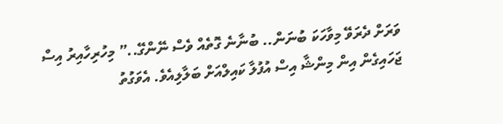ވަރަށް ދެރަވޭ މިވާހަކަ ބުނަން.. ބުނާނެ ގޮތެއް ވެސް ނޭންގޭ..” މިހުރިހާއިރު އިސް ޖަހައިގެން އިން މިންޝާ އިސް އުފުލާ ކައިލްއަށް ބަލާލިއެވެ. އެވަގުތު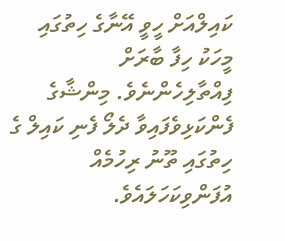ކައިލްއަށް ހީވީ އޭނާގެ ހިތުގައި މީހަކު ހިފާ ބާރަށް ފިއްތާލިހެންނެވެ. މިންޝާގެ ފެންކަޅިވެފައިވާ ދެލޯ ފެނި ކައިލް ގެ ހިތުގައި ތޫނު ރިހުމެއް އުފަންވިކަހަލައެވެ.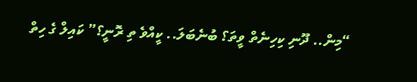“މިން.. ދޫނި ކިހިނެތް ވީތަ؟ ބުނެބަލަ.. ކީއްވެ ތި ރޮނީ؟” ކައިލް ގެ ހިތް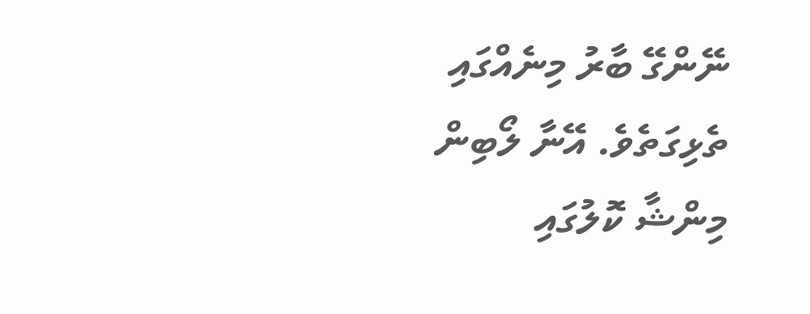ނޭންގޭ ބާރު މިނެއްގައި ތެޅިގަތެވެ. އޭނާ ލޯބިން މިންޝާ ކޮލުގައި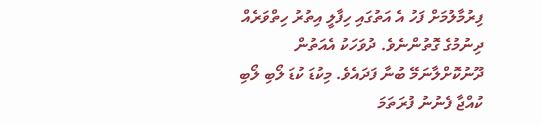ފިރުމާލުމަށް ފަހު އެ އަތުގައި ހިފާލީ އިތުރު ހިތްވަރެއް ދިނުމުގެ ގޮތުންނެވެ. ދުވަހަކު އެއަތުން ދޫނުކޮށްލާނަމޭ ބުނާ ފަދައެވެ. މިކުޑަ ކުޑަ ލޯބި ލޯބި ކުއްޖާ ފެނުނު ފުރަތަމަ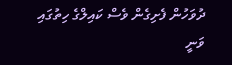ދުވަހުން ފެށިގެން ވެސް ކައިލްގެ ހިތުގައި ވަނީ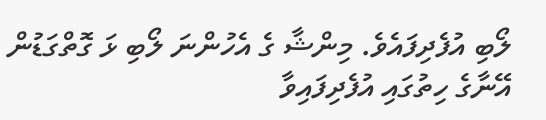ލޯބި އުފެދިފައެވެ. މިންޝާ ގެ އެހުންނަ ލޯބި ޅަ ގޮތްގަޑުން އޭނާގެ ހިތުގައި އުފެދިފައިވާ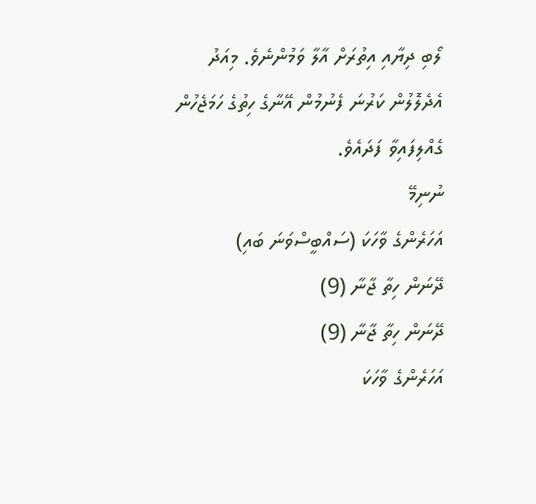ލޯބި ދިޔާއި އިތުރަށް އާލާ ވަމުންނެވެ. މިއަދު އެދެލޮލުން ކަރުނަ ފެނުމުން އޭނާގެ ހިތުގެ ހަމަޖެހުން ގެއްލިފައިވާ ފަދައެވެ.
ނުނިމޭ
އަހަރެންގެ ވާހަކަ (ސައްބީސްވަނަ ބައި)
ދޭނަން ހިތާ ޖާނާ (9)
ދޭނަން ހިތާ ޖާނާ (9)
އަހަރެންގެ ވާހަކަ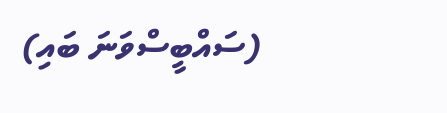(ސައްބީސްވަނަ ބައި)